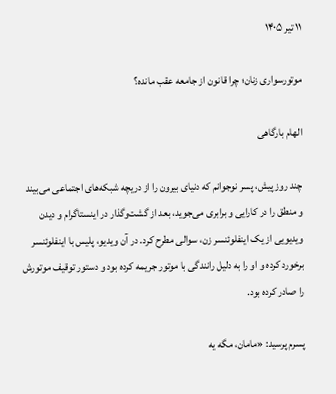۱۱ تیر ۱۴۰۵

موتورسواری زنان؛ چرا قانون از جامعه عقب مانده؟

الهام بارگاهی

چند روز پیش، پسر نوجوانم که دنیای بیرون را از دریچه شبکه‌های اجتماعی می‌بیند و منطق را در کارایی و برابری می‌جوید، بعد از گشت‌وگذار در اینستاگرام و دیدن ویدیویی از یک اینفلوئنسر زن، سوالی مطرح کرد. در آن ویدیو، پلیس با اینفلوئنسر برخورد کرده و او را به دلیل رانندگی با موتور جریمه کرده بود و دستور توقیف موتورش را صادر کرده بود.

پسرم پرسید: «مامان، مگه یه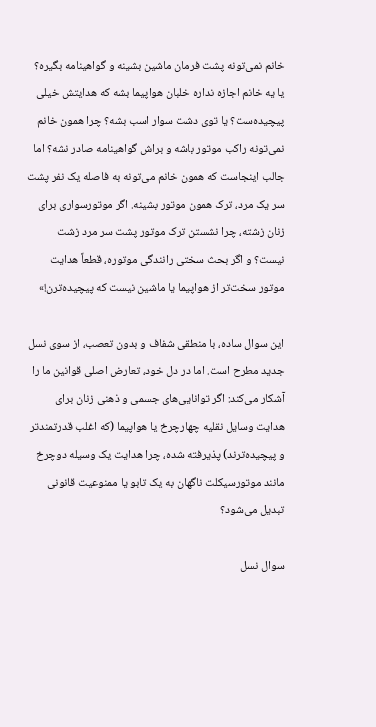خانم نمی‌تونه پشت فرمان ماشین بشینه و گواهینامه بگیره؟ یا یه خانم اجازه نداره خلبان هواپیما بشه که هدایتش خیلی پیچیده‌ست؟ یا توی دشت سوار اسب بشه؟ چرا همون خانم نمی‌تونه راکب موتور باشه و براش گواهینامه صادر نشه؟ اما جالب اینجاست که همون خانم می‌تونه به فاصله یک نفر پشت سر یک مرد، ترک همون موتور بشینه. اگر موتورسواری برای زنان زشته، چرا نشستن ترک موتور پشت سر مرد زشت نیست؟ و اگر بحث سختی رانندگی موتوره، قطعاً هدایت موتور سخت‌تر از هواپیما یا ماشین نیست که پیچیده‌ترن!»

این سوال ساده، با منطقی شفاف و بدون تعصب، از سوی نسل جدید مطرح است. اما در دل خود، تعارض اصلی قوانین ما را آشکار می‌کند: اگر توانایی‌های جسمی و ذهنی زنان برای هدایت وسایل نقلیه چهارچرخ یا هواپیما (که اغلب قدرتمندتر و پیچیده‌ترند) پذیرفته شده، چرا هدایت یک وسیله دوچرخ مانند موتورسیکلت ناگهان به یک تابو یا ممنوعیت قانونی تبدیل می‌شود؟

سوال نسل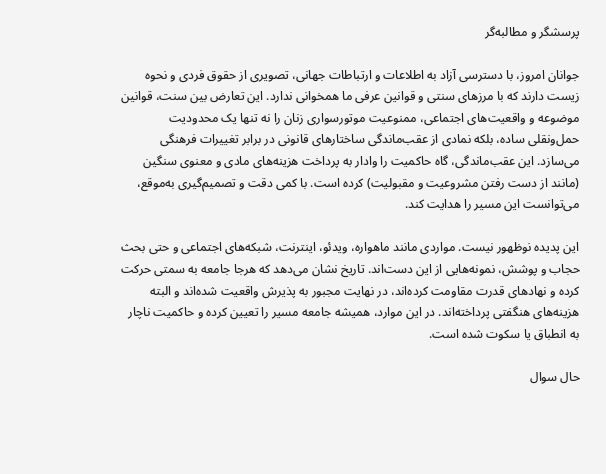پرسشگر و مطالبه‌گر

جوانان امروز، با دسترسی آزاد به اطلاعات و ارتباطات جهانی، تصویری از حقوق فردی و نحوه زیست دارند که با مرزهای سنتی و قوانین عرفی ما همخوانی ندارد. این تعارض بین سنت، قوانین موضوعه و واقعیت‌های اجتماعی، ممنوعیت موتورسواری زنان را نه تنها یک محدودیت حمل‌ونقلی ساده، بلکه نمادی از عقب‌ماندگی ساختارهای قانونی در برابر تغییرات فرهنگی می‌سازد. این عقب‌ماندگی، گاه حاکمیت را وادار به پرداخت هزینه‌های مادی و معنوی سنگین (مانند از دست رفتن مشروعیت و مقبولیت) کرده است. با کمی دقت و تصمیم‌گیری به‌موقع، می‌توانست این مسیر را هدایت کند.

این پدیده نوظهور نیست. مواردی مانند ماهواره، ویدئو، اینترنت، شبکه‌های اجتماعی و حتی بحث حجاب و پوشش، نمونه‌هایی از این دست‌اند. تاریخ نشان می‌دهد که هرجا جامعه به سمتی حرکت کرده و نهادهای قدرت مقاومت کرده‌اند، در نهایت مجبور به پذیرش واقعیت شده‌اند و البته هزینه‌های هنگفتی پرداخته‌اند. در این موارد، همیشه جامعه مسیر را تعیین کرده و حاکمیت ناچار به انطباق یا سکوت شده است.

حال سوال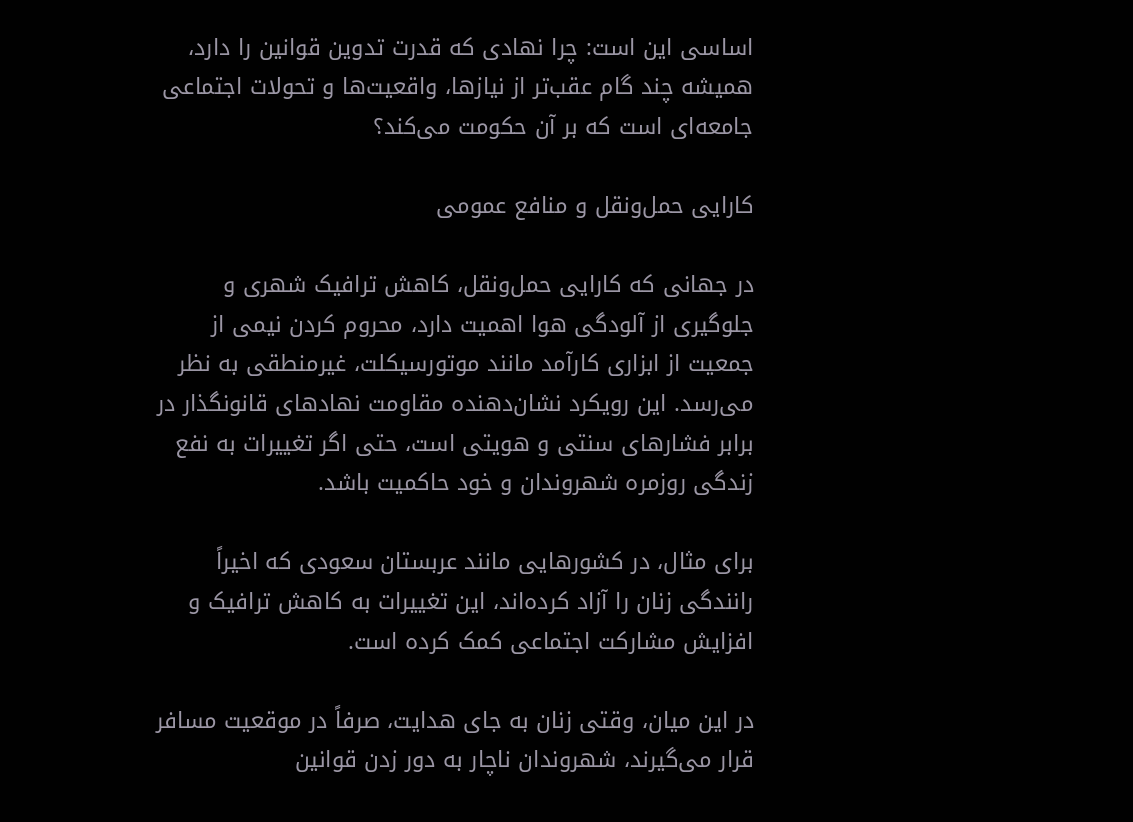اساسی این است: چرا نهادی که قدرت تدوین قوانین را دارد، همیشه چند گام عقب‌تر از نیازها، واقعیت‌ها و تحولات اجتماعی جامعه‌ای است که بر آن حکومت می‌کند؟

کارایی حمل‌ونقل و منافع عمومی

در جهانی که کارایی حمل‌ونقل، کاهش ترافیک شهری و جلوگیری از آلودگی هوا اهمیت دارد، محروم کردن نیمی از جمعیت از ابزاری کارآمد مانند موتورسیکلت، غیرمنطقی به نظر می‌رسد. این رویکرد نشان‌دهنده مقاومت نهادهای قانونگذار در برابر فشارهای سنتی و هویتی است، حتی اگر تغییرات به نفع زندگی روزمره شهروندان و خود حاکمیت باشد.

برای مثال، در کشورهایی مانند عربستان سعودی که اخیراً رانندگی زنان را آزاد کرده‌اند، این تغییرات به کاهش ترافیک و افزایش مشارکت اجتماعی کمک کرده است.

در این میان، وقتی زنان به جای هدایت، صرفاً در موقعیت مسافر قرار می‌گیرند، شهروندان ناچار به دور زدن قوانین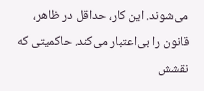می‌شوند. این کار، حداقل در ظاهر، قانون را بی‌اعتبار می‌کند. حاکمیتی که نقشش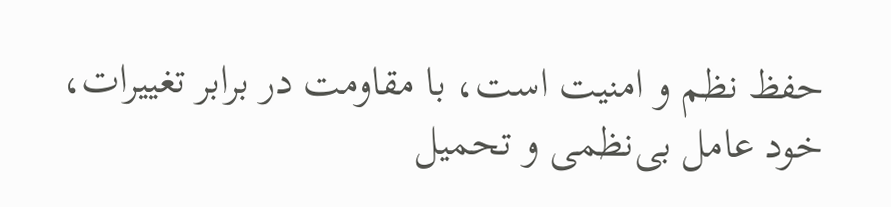حفظ نظم و امنیت است، با مقاومت در برابر تغییرات، خود عامل بی‌نظمی و تحمیل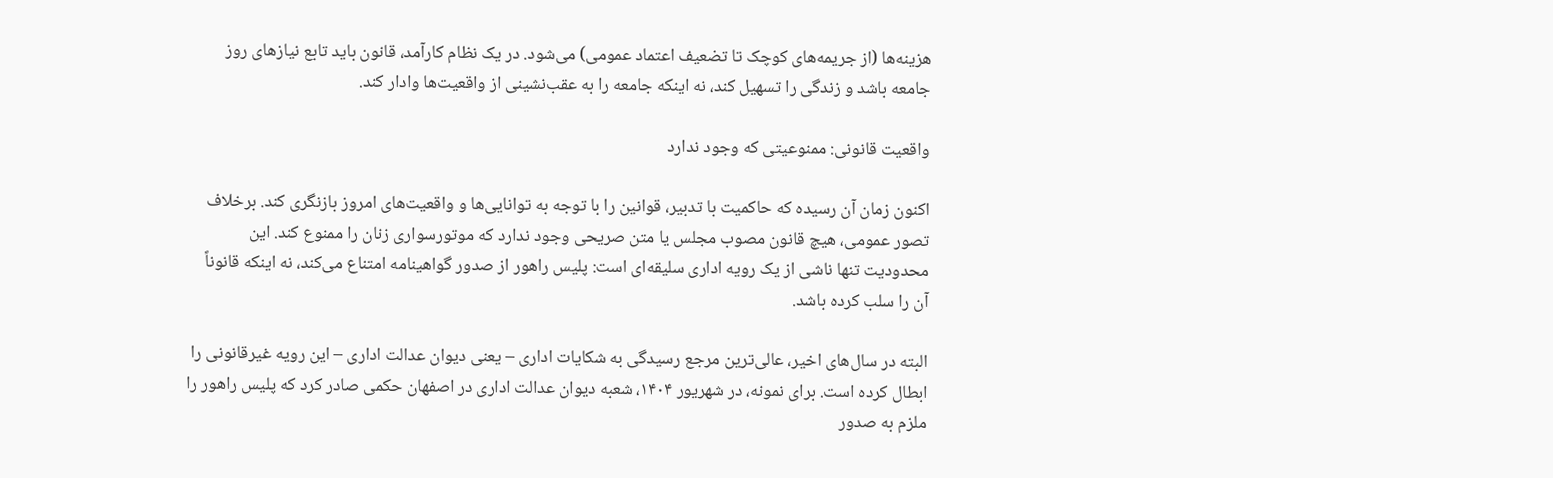هزینه‌ها (از جریمه‌های کوچک تا تضعیف اعتماد عمومی) می‌شود. در یک نظام کارآمد، قانون باید تابع نیازهای روز جامعه باشد و زندگی را تسهیل کند، نه اینکه جامعه را به عقب‌نشینی از واقعیت‌ها وادار کند.

واقعیت قانونی: ممنوعیتی که وجود ندارد

اکنون زمان آن رسیده که حاکمیت با تدبیر، قوانین را با توجه به توانایی‌ها و واقعیت‌های امروز بازنگری کند. برخلاف تصور عمومی، هیچ قانون مصوب مجلس یا متن صریحی وجود ندارد که موتورسواری زنان را ممنوع کند. این محدودیت تنها ناشی از یک رویه اداری سلیقه‌ای است: پلیس راهور از صدور گواهینامه امتناع می‌کند، نه اینکه قانوناً آن را سلب کرده باشد.

البته در سال‌های اخیر، عالی‌ترین مرجع رسیدگی به شکایات اداری – یعنی دیوان عدالت اداری – این رویه غیرقانونی را ابطال کرده است. برای نمونه، در شهریور ۱۴۰۴، شعبه دیوان عدالت اداری در اصفهان حکمی صادر کرد که پلیس راهور را ملزم به صدور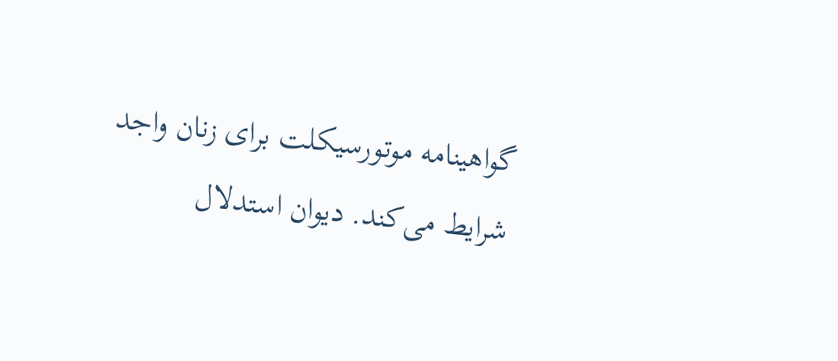گواهینامه موتورسیکلت برای زنان واجد شرایط می‌کند. دیوان استدلال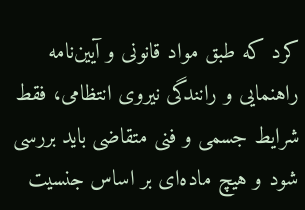کرد که طبق مواد قانونی و آیین‌نامه راهنمایی و رانندگی نیروی انتظامی، فقط شرایط جسمی و فنی متقاضی باید بررسی شود و هیچ ماده‌ای بر اساس جنسیت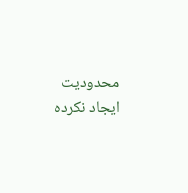محدودیت ایجاد نکرده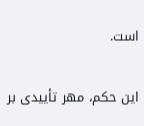است.

این حکم، مهر تأییدی بر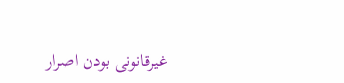غیرقانونی بودن اصرار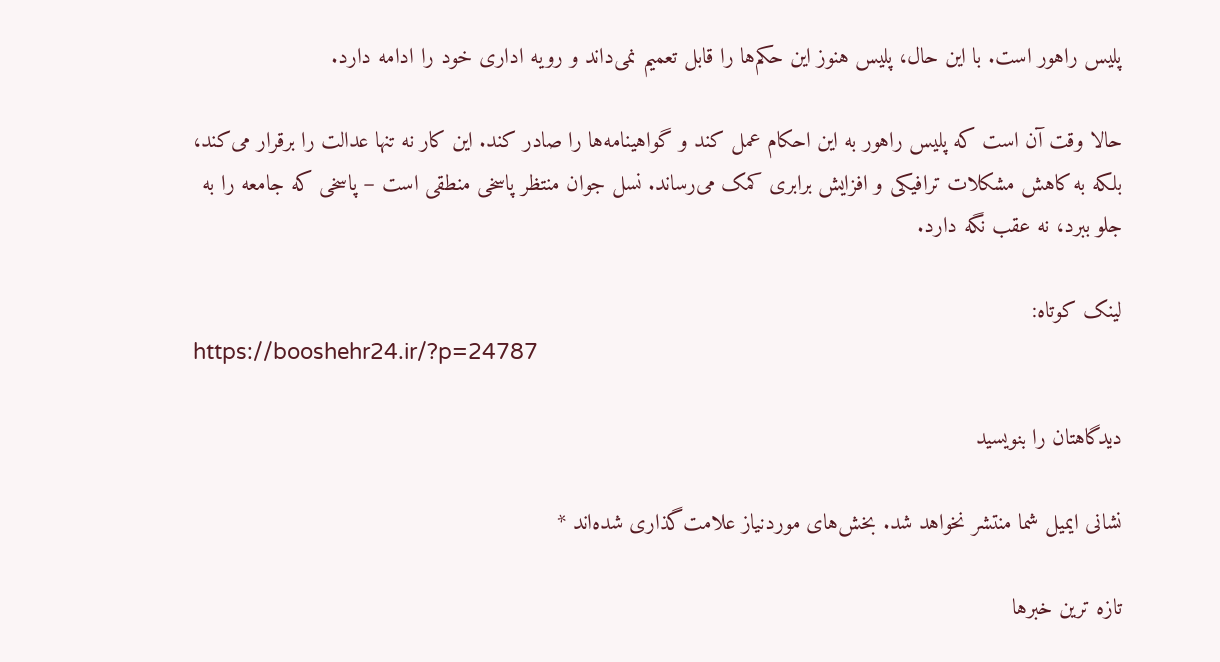پلیس راهور است. با این حال، پلیس هنوز این حکم‌ها را قابل تعمیم نمی‌داند و رویه اداری خود را ادامه دارد.

حالا وقت آن است که پلیس راهور به این احکام عمل کند و گواهینامه‌ها را صادر کند. این کار نه تنها عدالت را برقرار می‌کند، بلکه به کاهش مشکلات ترافیکی و افزایش برابری کمک می‌رساند. نسل جوان منتظر پاسخی منطقی است – پاسخی که جامعه را به جلو ببرد، نه عقب نگه دارد.

لینک کوتاه:
https://booshehr24.ir/?p=24787

دیدگاهتان را بنویسید

نشانی ایمیل شما منتشر نخواهد شد. بخش‌های موردنیاز علامت‌گذاری شده‌اند *

تازه ترین خبرها